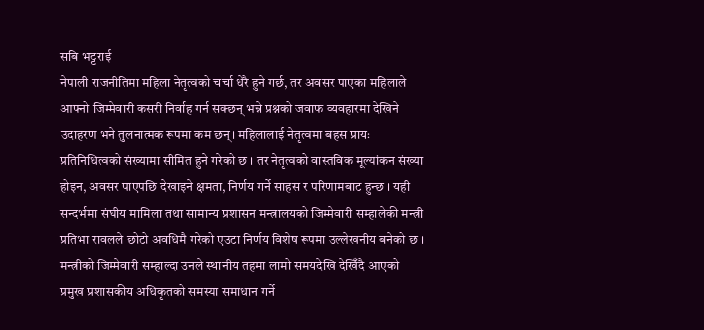सबि भट्टराई
नेपाली राजनीतिमा महिला नेतृत्वको चर्चा धेरै हुने गर्छ, तर अवसर पाएका महिलाले आफ्नो जिम्मेवारी कसरी निर्वाह गर्न सक्छन् भन्ने प्रश्नको जवाफ व्यवहारमा देखिने उदाहरण भने तुलनात्मक रूपमा कम छन्। महिलालाई नेतृत्वमा बहस प्रायः प्रतिनिधित्वको संख्यामा सीमित हुने गरेको छ । तर नेतृत्वको वास्तविक मूल्यांकन संख्या होइन, अवसर पाएपछि देखाइने क्षमता, निर्णय गर्ने साहस र परिणामबाट हुन्छ । यही सन्दर्भमा संघीय मामिला तथा सामान्य प्रशासन मन्त्रालयको जिम्मेवारी सम्हालेकी मन्त्री प्रतिभा रावलले छोटो अवधिमै गरेको एउटा निर्णय विशेष रूपमा उल्लेखनीय बनेको छ ।
मन्त्रीको जिम्मेवारी सम्हाल्दा उनले स्थानीय तहमा लामो समयदेखि देखिँदै आएको प्रमुख प्रशासकीय अधिकृतको समस्या समाधान गर्ने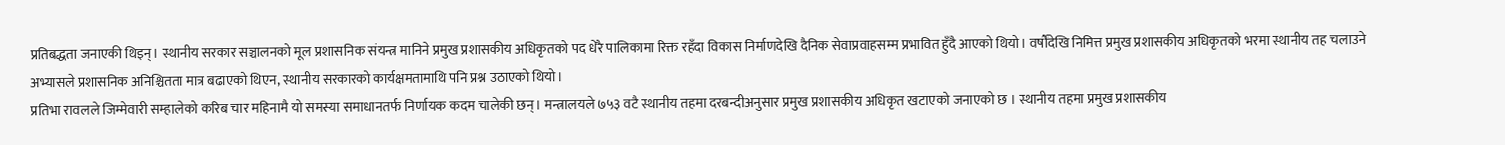प्रतिबद्धता जनाएकी थिइन्। स्थानीय सरकार सञ्चालनको मूल प्रशासनिक संयन्त्र मानिने प्रमुख प्रशासकीय अधिकृतको पद धेरै पालिकामा रिक्त रहँदा विकास निर्माणदेखि दैनिक सेवाप्रवाहसम्म प्रभावित हुँदै आएको थियो। वर्षौंदेखि निमित्त प्रमुख प्रशासकीय अधिकृतको भरमा स्थानीय तह चलाउने अभ्यासले प्रशासनिक अनिश्चितता मात्र बढाएको थिएन, स्थानीय सरकारको कार्यक्षमतामाथि पनि प्रश्न उठाएको थियो।
प्रतिभा रावलले जिम्मेवारी सम्हालेको करिब चार महिनामै यो समस्या समाधानतर्फ निर्णायक कदम चालेकी छन्। मन्त्रालयले ७५३ वटै स्थानीय तहमा दरबन्दीअनुसार प्रमुख प्रशासकीय अधिकृत खटाएको जनाएको छ । स्थानीय तहमा प्रमुख प्रशासकीय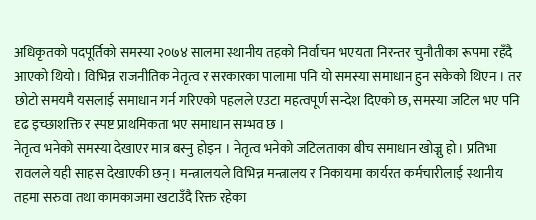अधिकृतको पदपूर्तिको समस्या २०७४ सालमा स्थानीय तहको निर्वाचन भएयता निरन्तर चुनौतीका रूपमा रहँदै आएको थियो। विभिन्न राजनीतिक नेतृत्व र सरकारका पालामा पनि यो समस्या समाधान हुन सकेको थिएन । तर छोटो समयमै यसलाई समाधान गर्न गरिएको पहलले एउटा महत्वपूर्ण सन्देश दिएको छ, समस्या जटिल भए पनि दृढ इच्छाशक्ति र स्पष्ट प्राथमिकता भए समाधान सम्भव छ ।
नेतृत्व भनेको समस्या देखाएर मात्र बस्नु होइन । नेतृत्व भनेको जटिलताका बीच समाधान खोज्नु हो। प्रतिभा रावलले यही साहस देखाएकी छन्। मन्त्रालयले विभिन्न मन्त्रालय र निकायमा कार्यरत कर्मचारीलाई स्थानीय तहमा सरुवा तथा कामकाजमा खटाउँदै रिक्त रहेका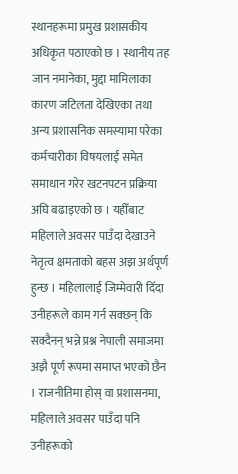स्थानहरूमा प्रमुख प्रशासकीय अधिकृत पठाएको छ । स्थानीय तह जान नमानेका, मुद्दा मामिलाका कारण जटिलता देखिएका तथा अन्य प्रशासनिक समस्यामा परेका कर्मचारीका विषयलाई समेत समाधान गरेर खटनपटन प्रक्रिया अघि बढाइएको छ । यहीँबाट महिलाले अवसर पाउँदा देखाउने नेतृत्व क्षमताको बहस अझ अर्थपूर्ण हुन्छ । महिलालाई जिम्मेवारी दिँदा उनीहरूले काम गर्न सक्छन् कि सक्दैनन् भन्ने प्रश्न नेपाली समाजमा अझै पूर्ण रूपमा समाप्त भएको छैन । राजनीतिमा होस् वा प्रशासनमा, महिलाले अवसर पाउँदा पनि उनीहरूको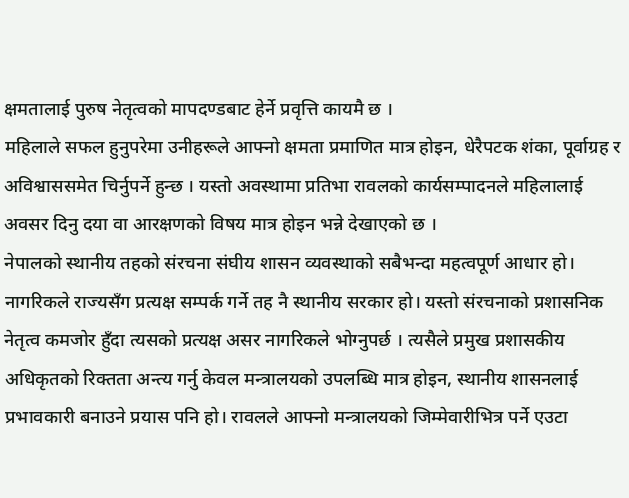क्षमतालाई पुरुष नेतृत्वको मापदण्डबाट हेर्ने प्रवृत्ति कायमै छ ।
महिलाले सफल हुनुपरेमा उनीहरूले आफ्नो क्षमता प्रमाणित मात्र होइन, धेरैपटक शंका, पूर्वाग्रह र अविश्वाससमेत चिर्नुपर्ने हुन्छ । यस्तो अवस्थामा प्रतिभा रावलको कार्यसम्पादनले महिलालाई अवसर दिनु दया वा आरक्षणको विषय मात्र होइन भन्ने देखाएको छ ।
नेपालको स्थानीय तहको संरचना संघीय शासन व्यवस्थाको सबैभन्दा महत्वपूर्ण आधार हो। नागरिकले राज्यसँग प्रत्यक्ष सम्पर्क गर्ने तह नै स्थानीय सरकार हो। यस्तो संरचनाको प्रशासनिक नेतृत्व कमजोर हुँदा त्यसको प्रत्यक्ष असर नागरिकले भोग्नुपर्छ । त्यसैले प्रमुख प्रशासकीय अधिकृतको रिक्तता अन्त्य गर्नु केवल मन्त्रालयको उपलब्धि मात्र होइन, स्थानीय शासनलाई प्रभावकारी बनाउने प्रयास पनि हो। रावलले आफ्नो मन्त्रालयको जिम्मेवारीभित्र पर्ने एउटा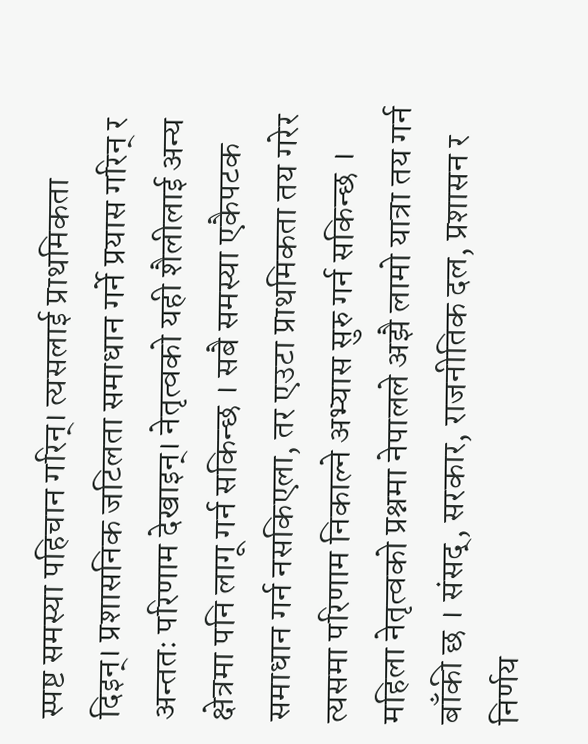स्पष्ट समस्या पहिचान गरिन्। त्यसलाई प्राथमिकता दिइन्। प्रशासनिक जटिलता समाधान गर्ने प्रयास गरिन् र अन्ततः परिणाम देखाइन्। नेतृत्वको यही शैलीलाई अन्य क्षेत्रमा पनि लागू गर्न सकिन्छ । सबै समस्या एकैपटक समाधान गर्न नसकिएला, तर एउटा प्राथमिकता तय गरेर त्यसमा परिणाम निकाल्ने अभ्यास सुरु गर्न सकिन्छ ।
महिला नेतृत्वको प्रश्नमा नेपालले अझै लामो यात्रा तय गर्न बाँकी छ । संसद्, सरकार, राजनीतिक दल, प्रशासन र निर्णय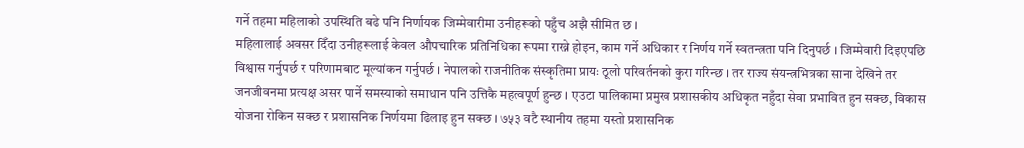गर्ने तहमा महिलाको उपस्थिति बढे पनि निर्णायक जिम्मेवारीमा उनीहरूको पहुँच अझै सीमित छ ।
महिलालाई अवसर दिँदा उनीहरूलाई केवल औपचारिक प्रतिनिधिका रूपमा राख्ने होइन, काम गर्ने अधिकार र निर्णय गर्ने स्वतन्त्रता पनि दिनुपर्छ । जिम्मेवारी दिइएपछि विश्वास गर्नुपर्छ र परिणामबाट मूल्यांकन गर्नुपर्छ । नेपालको राजनीतिक संस्कृतिमा प्रायः ठूलो परिवर्तनको कुरा गरिन्छ । तर राज्य संयन्त्रभित्रका साना देखिने तर जनजीवनमा प्रत्यक्ष असर पार्ने समस्याको समाधान पनि उत्तिकै महत्वपूर्ण हुन्छ । एउटा पालिकामा प्रमुख प्रशासकीय अधिकृत नहुँदा सेवा प्रभावित हुन सक्छ, विकास योजना रोकिन सक्छ र प्रशासनिक निर्णयमा ढिलाइ हुन सक्छ । ७५३ वटै स्थानीय तहमा यस्तो प्रशासनिक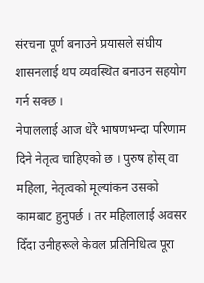संरचना पूर्ण बनाउने प्रयासले संघीय शासनलाई थप व्यवस्थित बनाउन सहयोग गर्न सक्छ ।
नेपाललाई आज धेरै भाषणभन्दा परिणाम दिने नेतृत्व चाहिएको छ । पुरुष होस् वा महिला, नेतृत्वको मूल्यांकन उसको कामबाट हुनुपर्छ । तर महिलालाई अवसर दिँदा उनीहरूले केवल प्रतिनिधित्व पूरा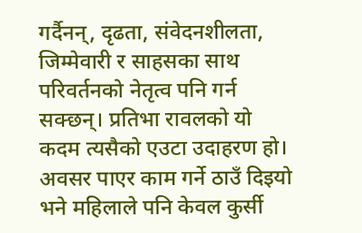गर्दैनन्, दृढता, संवेदनशीलता, जिम्मेवारी र साहसका साथ परिवर्तनको नेतृत्व पनि गर्न सक्छन्। प्रतिभा रावलको यो कदम त्यसैको एउटा उदाहरण हो। अवसर पाएर काम गर्ने ठाउँ दिइयो भने महिलाले पनि केवल कुर्सी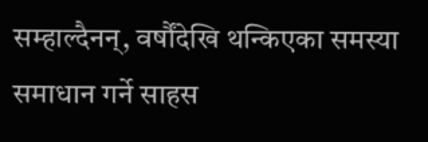सम्हाल्दैनन्, वर्षौंदेखि थन्किएका समस्या समाधान गर्ने साहस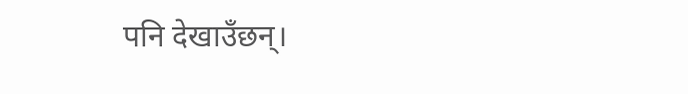पनि देखाउँछन्।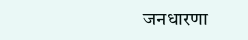जनधारणा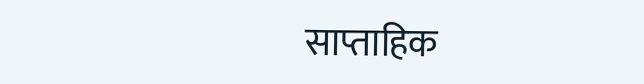साप्ताहिक